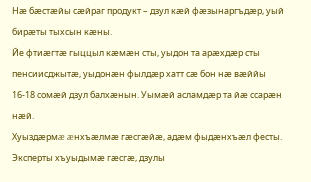Нæ бæстæйы сæйраг продукт – дзул кæй фæзынаргъдæр, уый бирæты тыхсын кæны.
Йе фтиæгтæ гыццыл кæмæн сты, уыдон та арæхдæр сты пенсиисджытæ, уыдонæн фылдæр хатт сæ бон нæ вæййы 16-18 сомæй дзул балхæнын. Уымæй асламдæр та йæ ссарæн нæй.
Хуыздæрмæ æнхъæлмæ гæсгæйæ, адæм фыдæнхъæл фесты. Эксперты хъуыдымæ гæсгæ, дзулы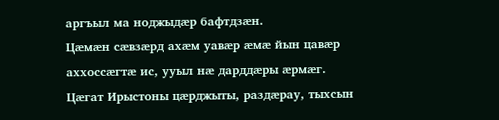аргъыл ма ноджыдæр бафтдзæн.
Цæмæн сæвзæрд ахæм уавæр æмæ йын цавæр аххоссæгтæ ис, ууыл нæ дарддæры æрмæг.
Цæгат Ирыстоны цæрджыты, раздæрау, тыхсын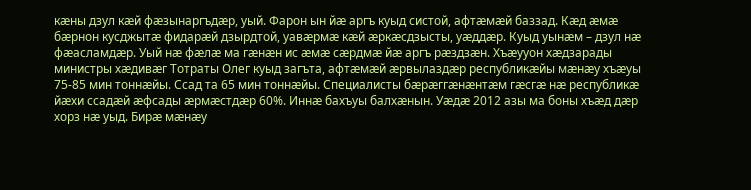кæны дзул кæй фæзынаргъдæр, уый. Фарон ын йæ аргъ куыд систой, афтæмæй баззад. Кæд æмæ бæрнон кусджытæ фидарæй дзырдтой, уавæрмæ кæй æркæсдзысты, уæддæр. Куыд уынæм – дзул нæ фæасламдæр. Уый нæ фæлæ ма гæнæн ис æмæ сæрдмæ йæ аргъ рæздзæн. Хъæууон хæдзарады министры хæдивæг Тотраты Олег куыд загъта, афтæмæй æрвылаздæр республикæйы мæнæу хъæуы 75-85 мин тоннæйы. Ссад та 65 мин тоннæйы. Специалисты бæрæггæнæнтæм гæсгæ нæ республикæ йæхи ссадæй æфсады æрмæстдæр 60%. Иннæ бахъуы балхæнын. Уæдæ 2012 азы ма боны хъæд дæр хорз нæ уыд. Бирæ мæнæу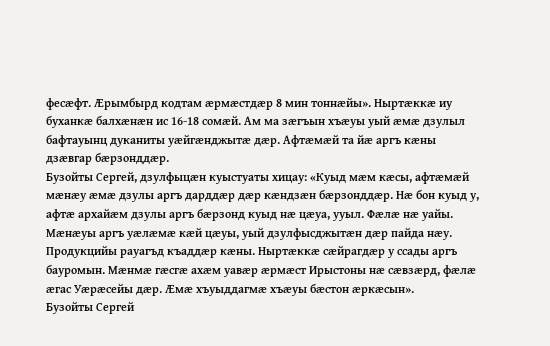фесæфт. Æрымбырд кодтам æрмæстдæр 8 мин тоннæйы». Ныртæккæ иу буханкæ балхæнæн ис 16-18 сомæй. Ам ма зæгъын хъæуы уый æмæ дзулыл бафтауынц дуканиты уæйгæнджытæ дæр. Афтæмæй та йæ аргъ кæны дзæвгар бæрзонддæр.
Бузойты Сергей, дзулфыцæн куыстуаты хицау: «Куыд мæм кæсы, афтæмæй мæнæу æмæ дзулы аргъ дарддæр дæр кæндзæн бæрзонддæр. Нæ бон куыд у, афтæ архайæм дзулы аргъ бæрзонд куыд нæ цæуа, ууыл. Фæлæ нæ уайы. Мæнæуы аргъ уæлæмæ кæй цæуы, уый дзулфысджытæн дæр пайда нæу. Продукцийы рауагъд къаддæр кæны. Ныртæккæ сæйрагдæр у ссады аргъ бауромын. Мæнмæ гæсгæ ахæм уавæр æрмæст Ирыстоны нæ сæвзæрд, фæлæ æгас Уæрæсейы дæр. Æмæ хъуыддагмæ хъæуы бæстон æркæсын».
Бузойты Сергей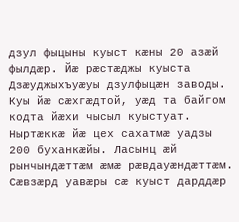дзул фыцыны куыст кæны 20 азæй фылдæр. Йæ рæстæджы куыста Дзæуджыхъуæуы дзулфыцæн заводы. Куы йæ сæхгæдтой, уæд та байгом кодта йæхи чысыл куыстуат. Ныртæккæ йæ цех сахатмæ уадзы 200 буханкæйы. Ласынц æй рынчындæттæм æмæ рæвдауæндæттæм. Сæвзæрд уавæры сæ куыст дарддæр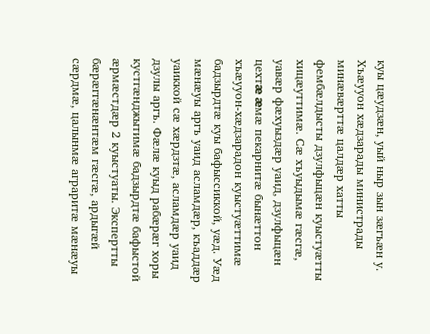куы цæудзæн, уый ныр зын зæгъæн у. Хъæууон хæдзарады министрады минæвæрттæ цалдæр хатты фембæлдысты дзулфыцæн куыстуæтты хицæуттимæ. Сæ хъуыдымæ гæсгæ, уавæр фæхуыздæр уаид, дзулфыцæн цехтæ æмæ пекарнитæ бынæттон хъæууон-хæдзарадон куыстуæттимæ бадзырдтæ куы бафыссиккой, уæд. Уæд мæнæуы аргъ уаид асламдæр, къаддæр уаиккой сæ хæрдзтæ, асламдæр уаид дзулы аргъ. Фæлæ куыд рабæрæг хоры кустгæнджытимæ бадзырдтæ бафыстой æрмæстдæр 2 куыстуаты. Экспертты бæрæггæнæнтæм гæсгæ, ардыгæй сæрдмæ, цалынмæ аграритæ мæнæуы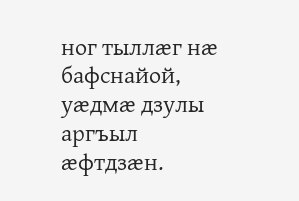ног тыллæг нæ бафснайой, уæдмæ дзулы аргъыл æфтдзæн.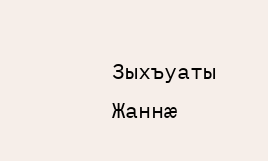Зыхъуаты Жаннæ